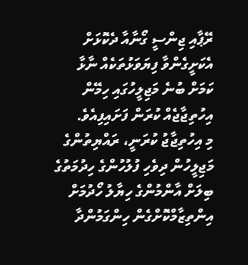ރޭޕާއި ޖިންސީ ގޯނާއާ ދެކޮޅަށް އެކަށީގެންވާ ފިޔަވަޅުތަކެއް ނާޅާ ކަމަށް ބުނެ މަޖިލީހުގައި ހިމޭން އިހުތިޖާޖެއް ކުރަން ފަށައިފިއެވެ.
މި އިހުތިޖާޖު ކުރަނީ، ރައްޔިތުންގެ މަޖިލީހުން ދިވެހި ފުލުހުންގެ ހިދުމަތުގެ ބިލަށް އާންމުންގެ ހިޔާލު ހޯދުމަށް އިންތިޒާމްކޮށްގެން ހިންގަމުންދާ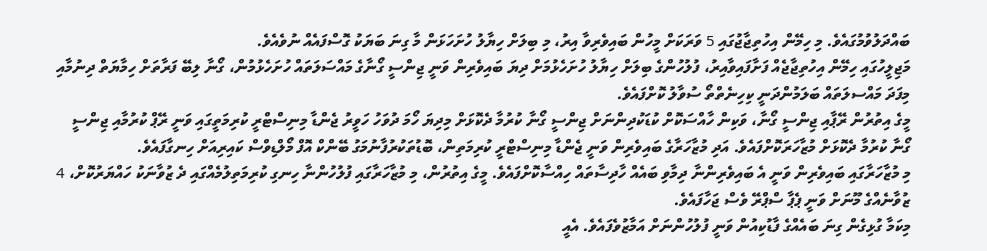ބައްދަލުވުމުގައެވެ. މި ހިމޭން އިހުތިޖާޖުގައި 5 ވަރަކަށް މީހުން ބައިވެރިވާ އިރު، މި ބިލަށް ހިޔާލު ހުށަހަޅަން މާ ގިނަ ބަޔަކު ގޮސްފައެއް ނުވެއެވެ.
މަޖިލީހުގައި ހިމޭން އިހުތިޖާޖެއް ފަށާފައިވާއިރު، ފުލުހުންގެ ބިލަށް ހިޔާލު ހުށަހެޅުމަށް ދިޔަ ބައިވެރިން ވަނީ ޖިންސީ ގޯނާގެ މައްސަލަތައް ހުށަހެޅުމުން، ގޯނާ ލިބޭ ފަރާތަށް ހިމާޔަތް ދިނުމާއި މިފަދަ މައްސލަތައް ބަލަމުންދަނީ ކިހިނެތްތޯ ސުވާލު ކޮށްފައެވެ.
މީގެ އިތުރުން ރޭޕާއި ޖިންސީ ގޯނާ، ވަކިން ހާއްސަކޮށް ކުޑަކުދިންނަށް ޖިންސީ ގޯނާ ކުރުމާ ދެކޮޅަށް މިދިޔަ ހޯމަ ދުވަހު ހަވީރު ޖެންޑާ މިނިސްޓްރީ ކުރިމަތީގައި ވަނީ ރޭޕް ކުރުމާއި ޖިންސީ ގޯނާ ކުރުމާ ދެކޮޅަށް މުޒާހަރަކޮށްފައެވެ. އަދި މުޒާހަރާގެ ބައިވެރިން ވަނީ ޖެންޑާ މިނިސްޓްރީ ކުރިމަތިން، ބޮޑުތަކުރުފާނުމަގު ބޭންކް އޮފް މޯލްޑިވްސް ކައިރިއަށް ހިނގާފައެވެ.
މި މުޒާހަރާގައި ބައިވެރިން ވަނީ އެ ބައިވެރިންނާ ދިމާވި ބައެއް ހާދިސާތައް ހިއްސާކޮށްފައެވެ. މީގެ އިތުރުން، މި މުޒާހަރާގައި ފުލުހުންނާ ހިނގި ކުރިމަތިލުމެއްގައި ދެ ޒުވާނަކު ހައްޔަރުކޮށް، 4 ޒުވާނެއްގެ މޫނަށް ވަނީ ޕެޕާ ސްޕްރޭ ވެސް ޖަހާފައެވެ.
މިކަމާ ގުޅިގެން ގިނަ ބައެއްގެ ފާޑުކިއުން ވަނީ ފުލުހުންނަށް އަމާޒުވެފައެވެ. އެއީ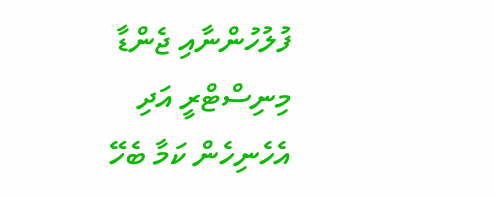ފުލުހުންނާއި ޖެންޑާ މިނިސްޓްރީ އަދި އެހެނިހެން ކަމާ ބެހޭ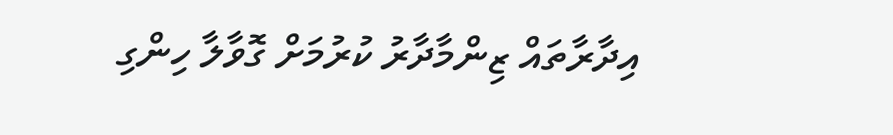އިދާރާތައް ޒިންމާދާރު ކުރުމަށް ގޮވާލާ ހިންގި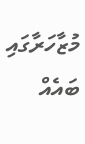މުޒާހަރާގައި ބައެއް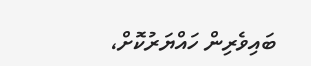ބައިވެރިން ހައްޔަރުކޮށް،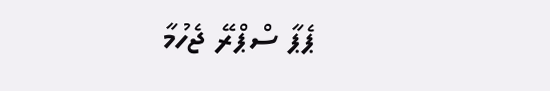ޕެޕާ ސްޕްރޭ ޖެހުމާ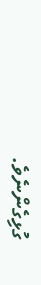ގުޅިގެންނެވެ.